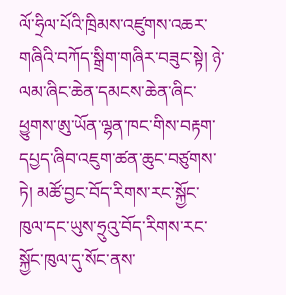ལོ་ཧྲིལ་པོའི་ཁྲིམས་འཛུགས་འཆར་གཞིའི་བཀོད་སྒྲིག་གཞིར་བཟུང་སྟེ། ཉེ་ལམ་ཞིང་ཆེན་དམངས་ཆེན་ཞིང་ཕྱུགས་ཨུ་ཡོན་ལྷན་ཁང་གིས་བརྟག་དཔྱད་ཞིབ་འཇུག་ཚན་ཆུང་བཙུགས་ཏེ། མཚོ་བྱང་བོད་རིགས་རང་སྐྱོང་ཁུལ་དང་ཡུས་ཧྲུའུ་བོད་རིགས་རང་སྐྱོང་ཁུལ་དུ་སོང་ནས་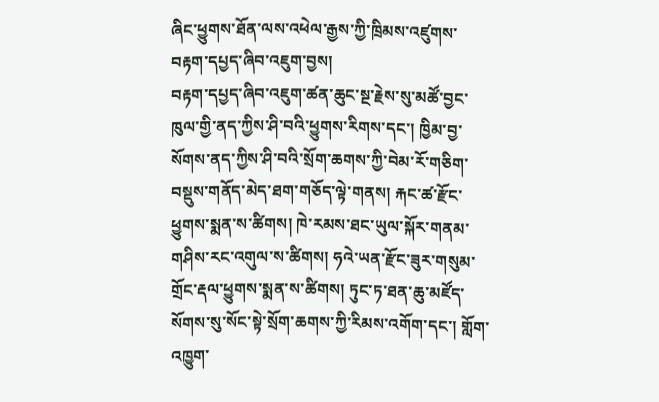ཞིང་ཕྱུགས་ཐོན་ལས་འཕེལ་རྒྱས་ཀྱི་ཁྲིམས་འཛུགས་བརྟག་དཔྱད་ཞིབ་འཇུག་བྱས།
བརྟག་དཔྱད་ཞིབ་འཇུག་ཚན་ཆུང་སྔ་རྗེས་སུ་མཚོ་བྱང་ཁུལ་གྱི་ནད་ཀྱིས་ཤི་བའི་ཕྱུགས་རིགས་དང་། ཁྱིམ་བྱ་སོགས་ནད་ཀྱིས་ཤི་བའི་སྲོག་ཆགས་ཀྱི་བེམ་རོ་གཅིག་བསྡུས་གནོད་མེད་ཐག་གཅོད་ལྟེ་གནས། རྐང་ཚ་རྫོང་ཕྱུགས་སྨན་ས་ཚིགས། ཁེ་རམས་ཐང་ཡུལ་སྐོར་གནམ་གཤིས་རང་འགུལ་ས་ཚིགས། ཧའེ་ཡན་རྫོང་ཟུར་གསུམ་གྲོང་རྡལ་ཕྱུགས་སྨན་ས་ཚིགས། ཏུང་ཏ་ཐན་ཆུ་མཛོད་སོགས་སུ་སོང་སྟེ་སྲོག་ཆགས་ཀྱི་རིམས་འགོག་དང་། གློག་འཁྱུག་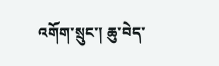འགོག་སྲུང་། ཆུ་བེད་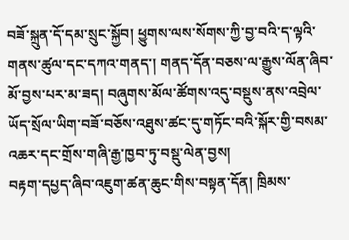བཟོ་སྐྲུན་དོ་དམ་སྲུང་སྐྱོབ། ཕྱུགས་ལས་སོགས་ཀྱི་བྱ་བའི་ད་ལྟའི་གནས་ཚུལ་དང་དཀའ་གནད་། གནད་དོན་བཅས་ལ་རྒྱུས་ལོན་ཞིབ་མོ་བྱས་པར་མ་ཟད། བཞུགས་མོལ་ཚོགས་འདུ་བསྡུས་ནས་འབྲེལ་ཡོད་སྲོལ་ཡིག་བཟོ་བཅོས་འཐུས་ཚང་དུ་གཏོང་བའི་སྐོར་གྱི་བསམ་འཆར་དང་གྲོས་གཞི་རྒྱ་ཁྱབ་ཏུ་བསྡུ་ལེན་བྱས།
བརྟག་དཔྱད་ཞིབ་འཇུག་ཚན་ཆུང་གིས་བསྟན་དོན། ཁྲིམས་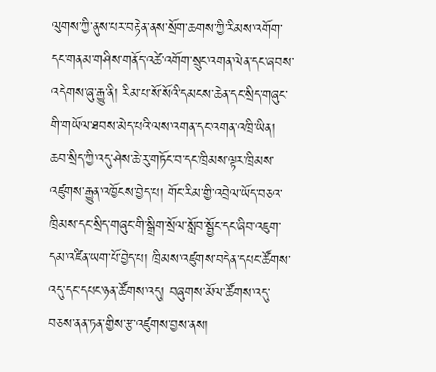ལུགས་ཀྱི་ནུས་པར་བརྟེན་ནས་སྲོག་ཆགས་ཀྱི་རིམས་འགོག་དང་གནམ་གཤིས་གནོད་འཚེ་འགོག་སྲུང་འགན་ལེན་དང་ཞབས་འདེགས་ཞུ་རྒྱུ་ནི། རིམ་པ་སོ་སོའི་དམངས་ཆེན་དང་སྲིད་གཞུང་གི་གཡོལ་ཐབས་མེད་པའི་ལས་འགན་དང་འགན་འཁྲི་ཡིན། ཆབ་སྲིད་ཀྱི་འདུ་ཤེས་ཆེ་རུ་གཏོང་བ་དང་ཁྲིམས་ལྟར་ཁྲིམས་འཛུགས་རྒྱུན་འཁྱོངས་བྱེད་པ། གོང་རིམ་གྱི་འབྲེལ་ཡོད་བཅའ་ཁྲིམས་དང་སྲིད་གཞུང་གི་སྒྲིག་སྲོལ་སློབ་སྦྱོང་དང་ཞིབ་འཇུག་དམ་འཛིན་ཡག་པོ་བྱེད་པ། ཁྲིམས་འཛུགས་བདེན་དཔང་ཚོགས་འདུ་དང་དཔང་ཉན་ཚོགས་འདུ། བཞུགས་མོལ་ཚོགས་འདུ་བཅས་ནན་ཏན་གྱིས་རྩ་འཛུགས་བྱས་ནས།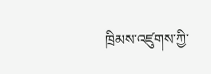ཁྲིམས་འཛུགས་ཀྱི་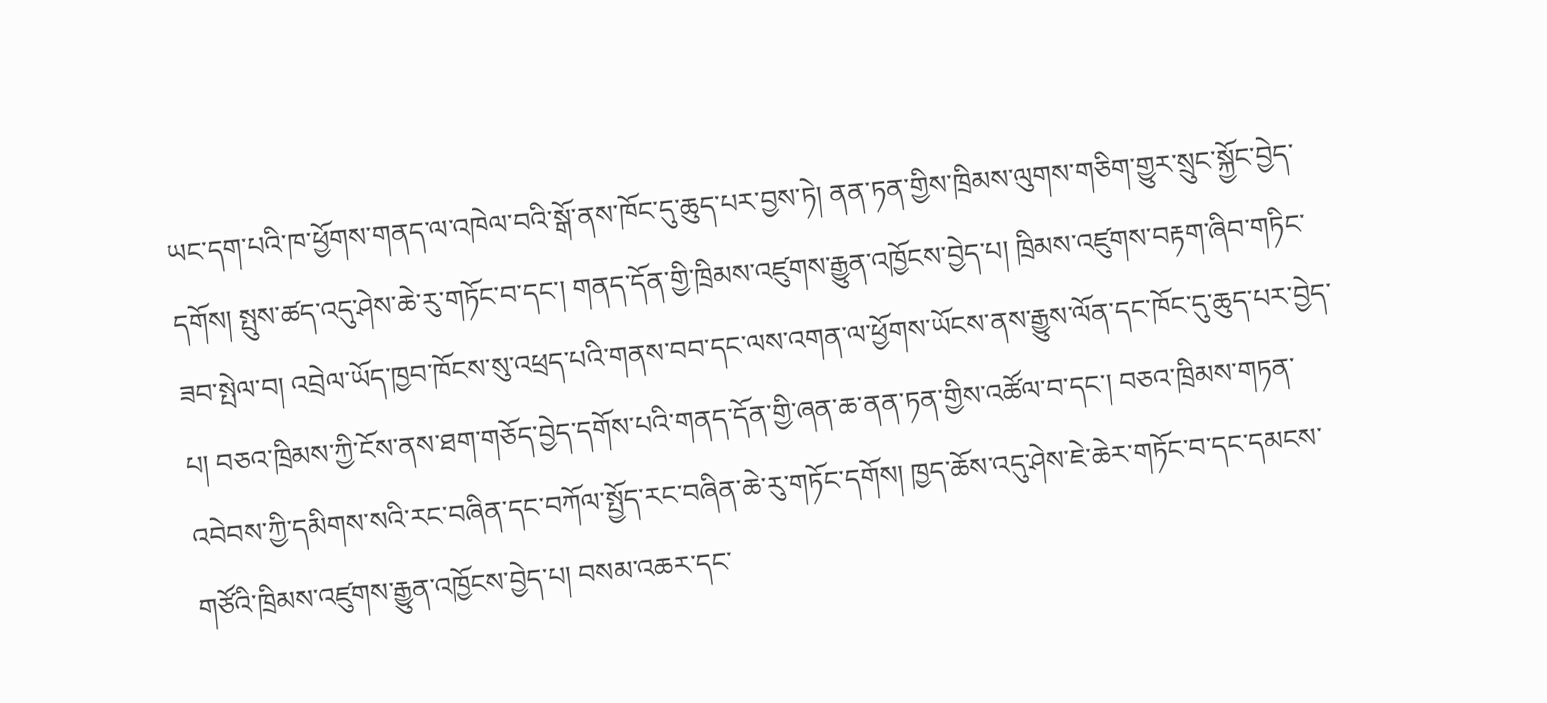ཡང་དག་པའི་ཁ་ཕྱོགས་གནད་ལ་འཁེལ་བའི་སྒོ་ནས་ཁོང་དུ་ཆུད་པར་བྱས་ཏེ། ནན་ཏན་གྱིས་ཁྲིམས་ལུགས་གཅིག་གྱུར་སྲུང་སྐྱོང་བྱེད་དགོས། སྤུས་ཚད་འདུ་ཤེས་ཆེ་རུ་གཏོང་བ་དང་། གནད་དོན་གྱི་ཁྲིམས་འཛུགས་རྒྱུན་འཁྱོངས་བྱེད་པ། ཁྲིམས་འཛུགས་བརྟག་ཞིབ་གཏིང་ཟབ་སྤེལ་བ། འབྲེལ་ཡོད་ཁྱབ་ཁོངས་སུ་འཕྲད་པའི་གནས་བབ་དང་ལས་འགན་ལ་ཕྱོགས་ཡོངས་ནས་རྒྱུས་ལོན་དང་ཁོང་དུ་ཆུད་པར་བྱེད་པ། བཅའ་ཁྲིམས་ཀྱི་ངོས་ནས་ཐག་གཅོད་བྱེད་དགོས་པའི་གནད་དོན་གྱི་ཞན་ཆ་ནན་ཏན་གྱིས་འཚོལ་བ་དང་། བཅའ་ཁྲིམས་གཏན་འབེབས་ཀྱི་དམིགས་སའི་རང་བཞིན་དང་བཀོལ་སྤྱོད་རང་བཞིན་ཆེ་རུ་གཏོང་དགོས། ཁྱད་ཆོས་འདུ་ཤེས་ཇེ་ཆེར་གཏོང་བ་དང་དམངས་གཙོའི་ཁྲིམས་འཛུགས་རྒྱུན་འཁྱོངས་བྱེད་པ། བསམ་འཆར་དང་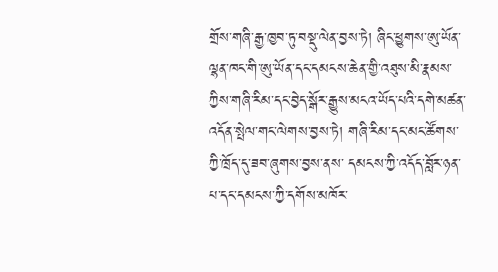གྲོས་གཞི་རྒྱ་ཁྱབ་ཏུ་བསྡུ་ལེན་བྱས་ཏེ། ཞིང་ཕྱུགས་ཨུ་ཡོན་ལྷན་ཁང་གི་ཨུ་ཡོན་དང་དམངས་ཆེན་གྱི་འཐུས་མི་རྣམས་ཀྱིས་གཞི་རིམ་དང་བྱེད་སྒོར་རྒྱུས་མངའ་ཡོད་པའི་དགེ་མཚན་འདོན་སྤེལ་གང་ལེགས་བྱས་ཏེ། གཞི་རིམ་དང་མང་ཚོགས་ཀྱི་ཁྲོད་དུ་ཟབ་ཞུགས་བྱས་ནས་ དམངས་ཀྱི་འདོད་བློར་ཉན་པ་དང་དམངས་ཀྱི་དགོས་མཁོར་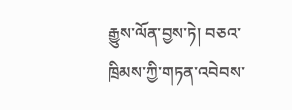རྒྱུས་ལོན་བྱས་ཏེ། བཅའ་ཁྲིམས་ཀྱི་གཏན་འབེབས་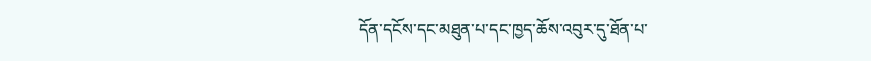དོན་དངོས་དང་མཐུན་པ་དང་ཁྱད་ཆོས་འབུར་དུ་ཐོན་པ་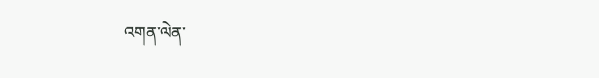འགན་ལེན་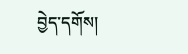བྱེད་དགོས།